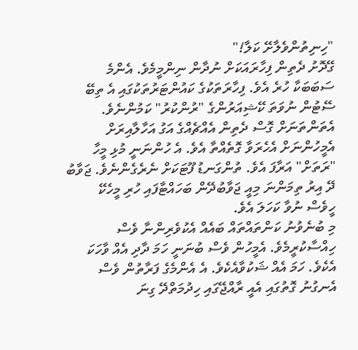"ހިނިތުންވެލާށޭ ކަލާ!"
ގޭދޮށު ދެތިން ފިހާރައަކަށް ނުދާން ނިންމީމެވެ. އެންމެ ސަބަބަކާ ހުރެ އެވެ. ފިހާރަތަކުގެ ކައުންޓަރުތަކުގައި އެ ތިބޭ ސޭޓުން ނުވަތަ ކޭޝިއަރުންގެ "ރުންކުރު" ކަމުންނެވެ. އެތަންތަނަށް ގޮސް ދެތިން އެއްޗެއްގެ އަގު އަހާލާއިރަށް އެމީހުންނަށް އެހެރަވާ ގޮތެއްތާ އެވެ. އެ ހުންނަނީ މުޅި މީހާ "ރަތަށް" އަރާފަ އެވެ. ތުންގަނޑު ފޫޓަކަށް ނެރެގެންނެވެ. ޖަވާބު ދޭ އިރު ތިމަންނަ މިއީ ޖަވާބުދޭން ބަހައްޓާފައި ހުރި މީހެކޭ ހީވެސް ނުވާ ކަހަލަ އެވެ.
މި ބުނެވުނު ކަންތައްތައް ބައެއް އެކުވެރިންނާ ވެސް ހިއްސާކުރީމެވެ. އެމީހުން ވެސް ބުނަނީ ހަމަ ދާދި އެއް ވާހަކަ އެކެވެ. ހަމަ އެއް ޝަކުވާއެކެވެ. އެ އެންމެގެ ފަރާތުން ވެސް އެނގުނު ގޮތުގައި އެއީ ރާއްޖޭގައި ހިދުމަތްދޭ ގިނަ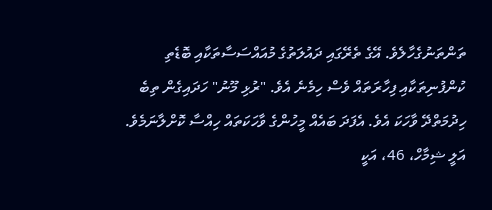ތަންތަނުގެހާލެވެ. އޭގެ ތެރޭގައި ދައުލަތުގެ މުއައްސަސާތަކާއި ބޮޑެތި ކުންފުނިތަކާއި ފިހާރަތައް ވެސް ހިމެނެ އެވެ. "ރުޅި މޫނު" ހަދައިގެން ތިބެ ހިދުމަތްދޭ ވާހަކަ އެވެ. އެފަދަ ބައެއް މީހުންގެ ވާހަކަތައް ހިއްސާ ކޮށްލާނަމެވެ.
އަލީ ޝިމާހް، 46، އަކީ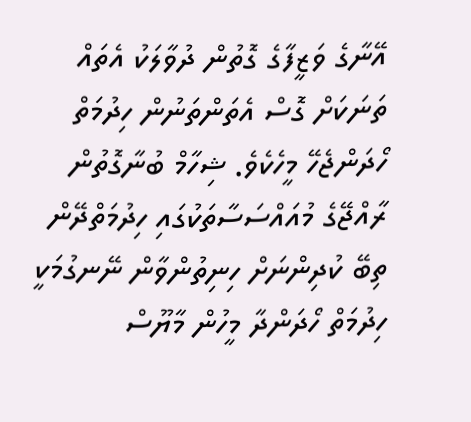އޭނާގެ ވަޒީފާގެ ގޮތުން ދުވާލަކު އެތައް ތަނަކަށް ގޮސް އެތަންތަނުން ހިދުމަތް ހޯދަންޖެހޭ މީހެކެވެ. ޝިހާމް ބުނާގޮތުން ރާއްޖޭގެ މުއައްސަސާތަކުގައި ހިދުމަތްދޭން ތިބޭ ކުދިންނަށް ހިނިތުންވާން ނޭނގުމަކީ ހިދުމަތް ހޯދަންދާ މީހުން މާޔޫސް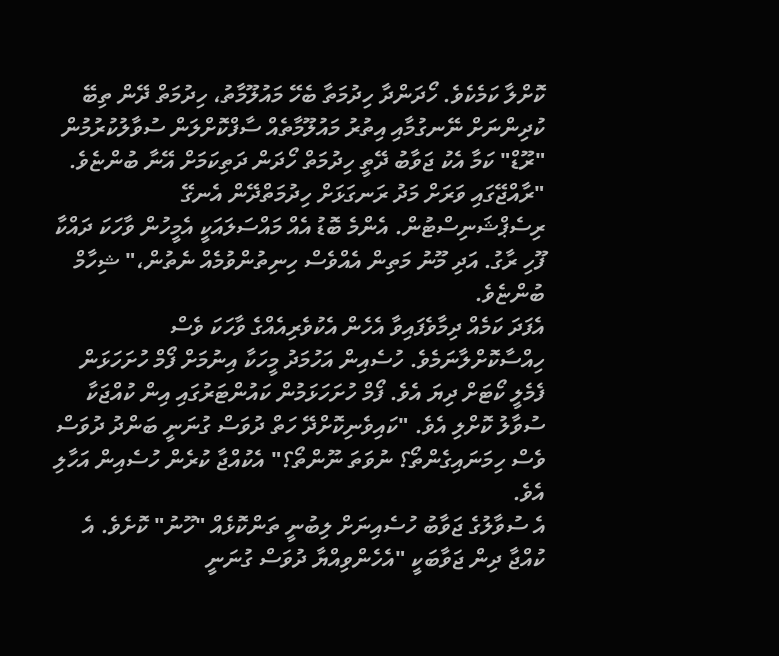ކޮށްލާ ކަމެކެވެ. ހޯދަންދާ ހިދުމަތާ ބެހޭ މައުލޫމާތު، ހިދުމަތް ދޭން ތިބޭ ކުދިންނަށް ނޭނގުމާއި އިތުރު މައުލޫމާތެއް ސާފްކޮށްލަން ސުވާލުކުރުމުން "ރޫޑް" ކަމާ އެކު ޖަވާބު ދޭތީ ހިދުމަތް ހޯދަން ދަތިކަމަށް އޭނާ ބުންޏެވެ.
"ރާއްޖޭގައި ވަރަށް މަދު ރަނގަޅަށް ހިދުމަތްދޭން އެނގޭ ރިސެޕްޝަނިސްޓުން. އެންމެ ބޮޑު އެއް މައްސަލައަކީ އެމީހުން ވާހަކަ ދައްކާ ފޫހި ރާގު. އަދި މޫނު މަތިން އެއްވެސް ހިނިތުންވުމެއް ނެތުން،" ޝިހާމް ބުންޏެވެ.
އެފަދަ ކަމެއް ދިމާވެފައިވާ އެހެން އެކުވެރިއެއްގެ ވާހަކަ ވެސް ހިއްސާކޮށްލާނަމެވެ. ހުސެއިން އަހުމަދު މީހަކާ އިނުމަށް ފޯމް ހުށަހަޅަން ފެމެލީ ކޯޓަށް ދިޔަ އެވެ. ފޯމް ހުށަހަޅަމުން ކައުންޓަރުގައި އިން ކުއްޖަކާ ސުވާލު ކޮށްލި އެވެ. "ކައިވެނިކޮށްދޭ ހަތް ދުވަސް ގުނަނީ ބަންދު ދުވަސް ވެސް ހިމަނައިގެންތޯ؟ ނުވަތަ ނޫންތޯ؟" އެކުއްޖާ ކުރެން ހުސެއިން އަހާލި އެވެ.
އެ ސުވާލުގެ ޖަވާބު ހުސެއިނަށް ލިބުނީ ތަންކޮޅެއް "ހޫނު" ކޮށެވެ. އެ ކުއްޖާ ދިން ޖަވާބަކީ "އެހެންވިއްޔާ ދުވަސް ގުނަނީ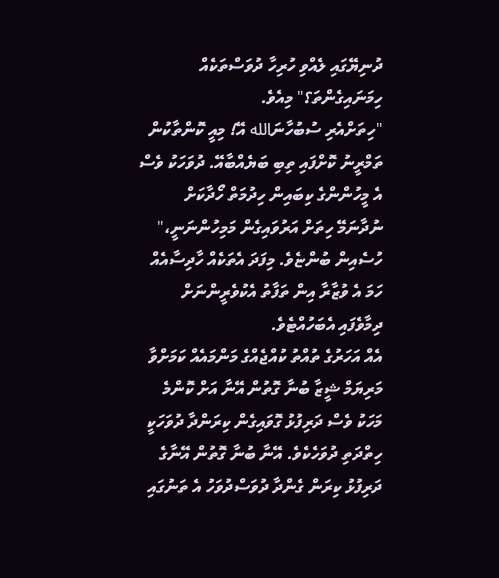ދުނިޔޭގައި ލެއްވި ހުރިހާ ދުވަސްތަކެއް ހިމަނައިގެންތަ؟" މިއެވެ.
"ހިތަށްއެރި ސުބުހާނަالله އޭ! މިއީ ކޮންތާކުން ތަމްރީނު ކޮށްފައި ތިބި ބަޔެއްބާއޭ. ދުވަހަކު ވެސް އެ މީހުންންގެ ކިބައިން ހިދުމަތް ހޯދާކަށް ނުދާނަމޭ ހިތަށް އަރުވައިގެން މަމިހުންނަނީ،" ހުސެއިން ބުންޏެވެ. މިފަދަ އެތަކެއް ހާދިސާއެއް ހަމަ އެ ވުޒާރާ އިން ތަފާތު އެކުވެރީންނަށް ދިމާވެފައި އެބަހުއްޓެވެ.
އެއް އަހަރުގެ ތުއްތު ކުއްޖެއްގެ މަންމައެއް ކަމަށްވާ މަރިޔަމް ޝީޒާ ބުނާ ގޮތުން އޭނާ އަށް ކޮންމެ މަހަކު ވެސް ދަރިފުޅު ގޮވައިގެން ކިރަންދާ ދުވަހަކީ ހިތްދަތި ދުވަހެކެވެ. އޭނާ ބުނާ ގޮތުން އޭނާގެ ދަރިފުޅު ކިރަން ގެންދާ ދުވަސްދުވަހު އެ ތަނުގައި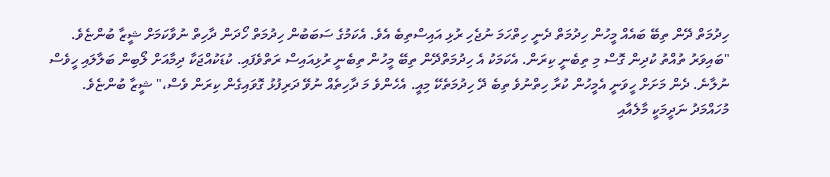ހިދުމަތް ދޭން ތިބޭ ބައެއް މީހުން ހިދުމަތް ދެނީ ހިތްހަމަ ނުޖެހި ރުޅި އައިސްތިބެ އެވެ. އެކަމުގެ ސަބަބުން ހިދުމަތް ހޯދަން ދާހިތް ނުވާކަމަށް ޝީޒާ ބުންޏެވެ.
"ބައިވަރު ތުއްތު ކުދިން ގޮސް މި ތިބެނީ ކިރަން. އެކަމަކު އެ ހިދުމަތްދޭން ތިބޭ މީހުން ތިބެނީ ރުޅިއައިސް ރަތްވެފައި. ކުޑަކުއްޖަކާ ދިމާއަށް ލޯބިން ބަލާލައި ހީވެސް ނުލާނެ. ދެން މަށަށް ހީވަނީ އެމީހުން ކުރާ ހިތްނުވެ ތިބެ ދޭ ހިދުމަތެކޭ މިއީ. އެހެންވެ މަ ދާހިތެއް ނުވޭ ދަރިފުޅު ގޮވައިގެން ކިރަން ވެސް،" ޝީޒާ ބުންޏެވެ.
މުހައްމަދު ނަދީމަކީ މާލެއާއި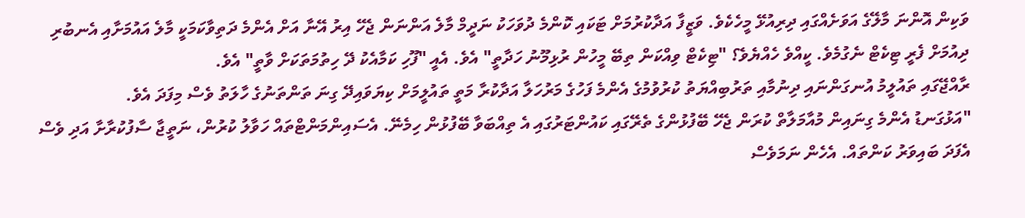ވަކިން އޮންނަ މާލޭގެ އަވަށެއްގައި ދިރިއުޅޭ މީހެކެވެ. ވަޒީފާ އަދާކުރުމަށް ޓަކައި ކޮންމެ ދުވަހަކު ނަދީމް މާލެ އަންނަން ޖެހޭ އިރު އޭނާ އަށް އެންމެ ދަތިވާކަމަކީ މާލެ އައުމަށާއި އެނބުރި ދިއުމަށް ފެރީ ޓިކެޓް ނެގުމެވެ. ކީއްވެ ހެއްޔެވެ؟ "ޓިކެޓް ވިއްކަން ތިބޭ މީހުން ރުޅިމޫނު ހަދާތީ" އެވެ. އެއީ "ފޫހި ކަމާއެކު ދޭ ހިތުމަތަކަށް ވާތީ" އެވެ.
ރާއްޖޭގައި ތައުލީމު އުނގަންނައި ދިނުމާއި ތަރުބިއްޔަތު ކުރުވުމުގެ އެންމެ ފަހުގެ މަރުހަލާ އަދާކުރާ މަތީ ތައުލީމަށް ކިޔަވައިދޭ ގިނަ ތަންތަނުގެ ހާލަތު ވެސް މިފަދަ އެވެ.
"އަޅުގަނޑު އެންމެ ގިނައިން މުއާމަލާތް ކުރަން ޖެހޭ ބޭފުޅުންގެ ތެރޭގައި ކައުންޓަރުގައި އެ ތިއްބަވާ ބޭފުޅުން ހިމެނޭ. އެސައިންމަންޓްތައް ހަވާލު ކުރުން، ނަތީޖާ ސާފުކުރާށާ އަދި ވެސް އެފަދަ ބައިވަރު ކަންތައް. އެހެން ނަމަވެސް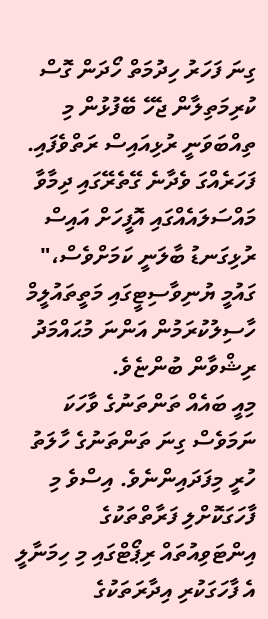ގިނަ ފަހަރު ހިދުމަތް ހޯދަން ގޮސް ކުރިމަތިލާން ޖެހޭ ބޭފުޅުން މި ތިއްބަވަނީ ރުޅިއައިސް ރަތްވެފައި. ފަހަރެއްގަ ވެދާނެ ގޭތެރޭގައި ދިމާވާ މައްސަލައެއްގައި އޮފީހަށް އައިސް ރުޅިގަނޑު ބާލަނީ ކަމަށްވެސް،" ގައުމީ ޔުނިވާސިޓީގައި މަތީތައުލީމް ހާސިލުކުރަމުން އަންނަ މުޙައްމަދު ރިޝްވާން ބުންޏެވެ.
މިއީ ބައެއް ތަންތަނުގެ ވާހަކަ ނަމަވެސް ގިނަ ތަންތަނުގެ ހާލަތު ހުރީ މިފަދައިންނެވެ. އިސްވެ މި ފާހަގަކޮށްލި ފަރާތްތަކުގެ އިންޓަވިއުތައް ރިޕޯޓްގައި މި ހިމަނާލީ އެ ފާހަގަކުރި އިދާރަތަކުގެ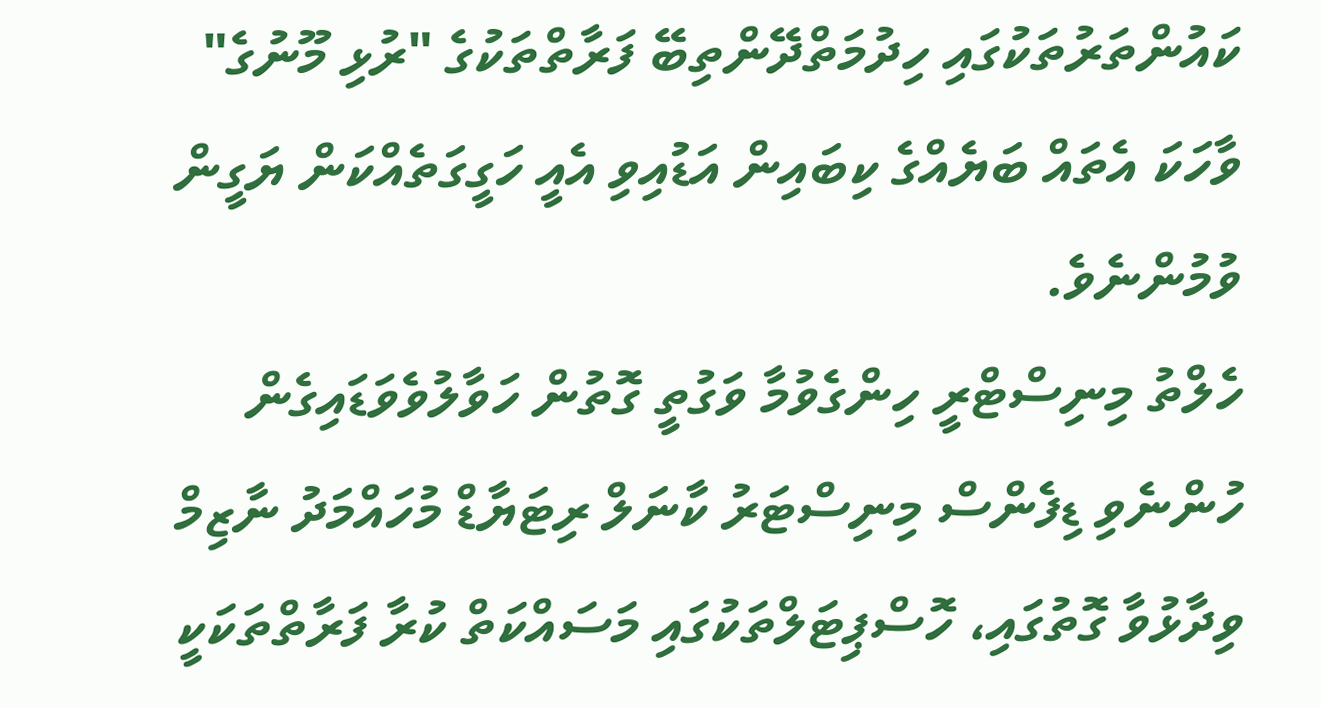ކައުންތަރުތަކުގައި ހިދުމަތްދޭންތިބޭ ފަރާތްތަކުގެ "ރުޅި މޫނުގެ" ވާހަކަ އެތައް ބަޔެއްގެ ކިބައިން އަޑުއިވި އެއީ ހަގީގަތެއްކަން ޔަގީން ވުމުންނެވެ.
ހެލްތު މިނިސްޓްރީ ހިންގެވުމާ ވަގުތީ ގޮތުން ހަވާލުވެވަޑައިގެން ހުންނެވި ޑިފެންސް މިނިސްޓަރު ކާނަލް ރިޓަޔާޑް މުހައްމަދު ނާޒިމް ވިދާޅުވާ ގޮތުގައި، ހޮސްޕިޓަލްތަކުގައި މަސައްކަތް ކުރާ ފަރާތްތަކަކީ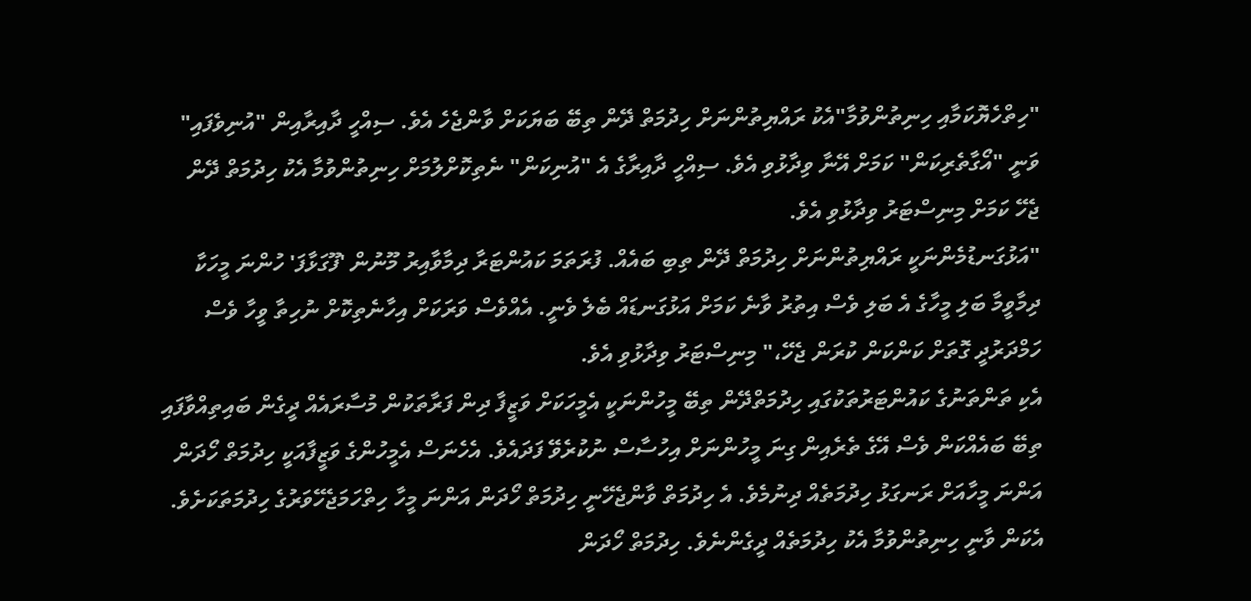"ހިތްހެޔޮކަމާއި ހިނިތުންވުމާ"އެކު ރައްޔިތުންނަށް ހިދުމަތް ދޭން ތިބޭ ބަޔަކަށް ވާންޖެހެ އެވެ. ސިއްހީ ދާއިރާއިން "އުނިވެފައި" ވަނީ "އޯގާތެރިކަން" ކަމަށް އޭނާ ވިދާޅުވި އެވެ. ސިއްހީ ދާއިރާގެ އެ "އުނިކަން" ނެތިކޮށްލުމަށް ހިނިތުންވުމާ އެކު ހިދުމަތް ދޭން ޖެހޭ ކަމަށް މިނިސްޓަރު ވިދާޅުވި އެވެ.
"އަޅުގަނޑުމެންނަކީ ރައްޔިތުންނަށް ހިދުމަތް ދޭން ތިބި ބައެއް. ފުރަތަމަ ކައުންޓަރާ ދިމާވާއިރު މޫނުން 'ފޫގަޅާފަ' ހުންނަ މީހަކާ ދިމާވީމާ ބަލި މީހާގެ އެ ބަލި ވެސް އިތުރު ވާނެ ކަމަށް އަޅުގަނޑައް ބެލެ ވެނީ. އެއްވެސް ވަރަކަށް އިހާނެތިކޮށް ނުހިތާ ވީހާ ވެސް ހަމްދަރުދީ ގޮތަށް ކަންކަން ކުރަން ޖެހޭ،" މިނިސްޓަރު ވިދާޅުވި އެވެ.
އެކި ތަންތަނުގެ ކައުންޓަރުތަކުގައި ހިދުމަތްދޭން ތިބޭ މީހުންނަކީ އެމީހަކަށް ވަޒީފާ ދިން ފަރާތަކުން މުސާރައެއް ދީގެން ބައިތިއްވާފައި ތިބޭ ބައެއްކަން ވެސް އޭގެ ތެރެއިން ގިނަ މީހުންނަށް އިހުސާސް ނުކުރެވޭ ފަދައެވެ. އެހެނަސް އެމީހުންގެ ވަޒީފާއަކީ ހިދުމަތް ހޯދަން އަންނަ މީހާއަށް ރަނގަޅު ހިދުމަތެއް ދިނުމެވެ. އެ ހިދުމަތް ވާންޖެހޭނީ ހިދުމަތް ހޯދަން އަންނަ މީހާ ހިތްހަމަޖެހޭވަރުގެ ހިދުމަތަކަށެވެ. އެކަން ވާނީ ހިނިތުންވުމާ އެކު ހިދުމަތެއް ދީގެންނެވެ. ހިދުމަތް ހޯދަން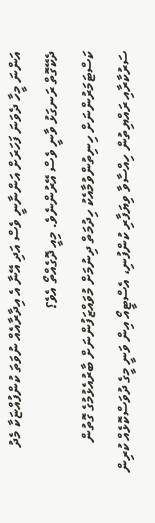އަންނަ މީހާ ދެވަނަ ފަހަރަށް އަންނާނީ ވެސް އަދި އޭނާ އެ އިދާރާއެއް ނުވަތަ ކުންފުއްޏަކާ މެދު ދެކޭގޮތް ރަނގަޅު ވާނީ ވެސް އޭރުންނެވެ. މިއީ ދޮގެއްތޯ އެވެ؟
ކަސްޓަމަރުންނަށް ހިނިތުންވުމާއެކު ހިދުމަތް ދިނުމަށް މުވައްޒަފުންނަށް ބާރުއެޅުމުގެ ގޮތުން ސަރުކާރާއި ރައްޔިތުން ހިއްސާވާ ވިޔަފާރި ކުންފުނި، އެސްޓީއޯ އިން ވަނީ މީގެ ދުވަސްކޮޅެއް ކުރިން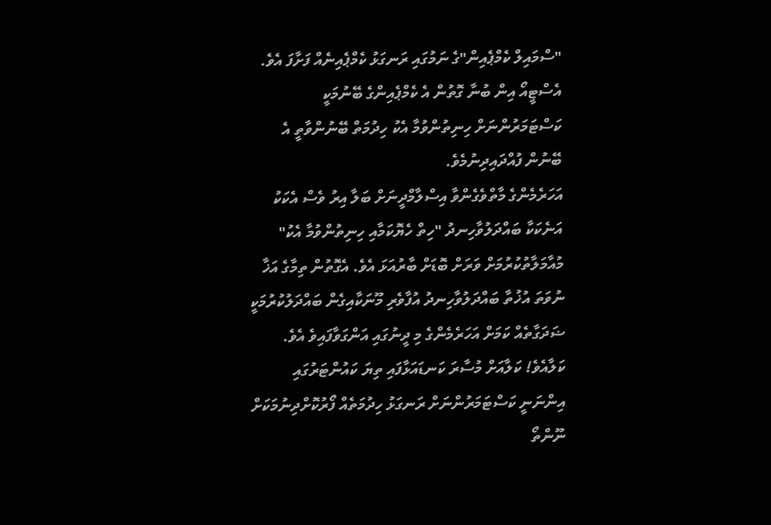"ސްމައިލް ކެމްޕެއިން"ގެ ނަމުގައި ރަނގަޅު ކެމްޕެއިނެއް ފަށާފަ އެވެ. އެސްޓީއޯ އިން ބުނާ ގޮތުން އެ ކެމްޕެއިންގެ ބޭނުމަކީ ކަސްޓަމަރުންނަށް ހިނިތުންވުމާ އެކު ހިދުމަތް ބޭނުންވާތީ އެ ބޭނުން ފުއްދައިދިނުމެވެ.
އަހަރެމެންގެ މާތްވެގެންވާ އިސްލާމްދީނަށް ބަލާ އިރު ވެސް އެކަކު އަނެކަކާ ބައްދަލުވާހިނދު "ހިތް ހެޔޮކަމާއި ހިނިތުންވުމާ އެކު" މުއާމަލާތުކުރުމަށް ވަރަށް ބޮޑަށް ބާރުއަޅަ އެވެ. އެގޮތުން ތިމާގެ އަޚާ ނުވަތަ އުޚުތާ ބައްދަލުވާހިނދު އުފާވެރި މޫނަކާއިގެން ބައްދަލުކުރުމަކީ ޟަދަގާތެއް ކަމަށް އަހަރެމެންގެ މި ދީނުގައި އަންގަވާފައިވެ އެވެ.
ކަލާއެވެ! ކަލާއަށް މުސާރަ ކަނޑައަޅާފައި ތިޔަ ކައުންޓަރުގައި އިންނަނީ ކަސްޓަމަރުންނަށް ރަނގަޅު ހިދުމަތެއް ފޯރުކޮށްދިނުމަކަށް ނޫންތޯ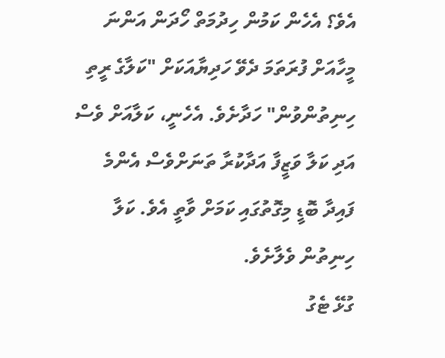އެވެ؟ އެހެން ކަމުން ހިދުމަތް ހޯދަން އަންނަ މީހާއަށް ފުރަތަމަ ދެވޭ ހަދިޔާއަކަށް "ކަލާގެ ރީތި ހިނިތުންވުން" ހަދާށެވެ. އެހެނީ، ކަލާއަށް ވެސް އަދި ކަލާ ވަޒީފާ އަދާކުރާ ތަނަށްވެސް އެންމެ ފައިދާ ބޮޑީ މިގޮތުގައި ކަމަށް ވާތީ އެވެ. ކަލާ ހިނިތުން ވެލާށެވެ.
ގުޅޭ ޓެގު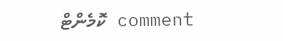comment ކޮމެންޓް